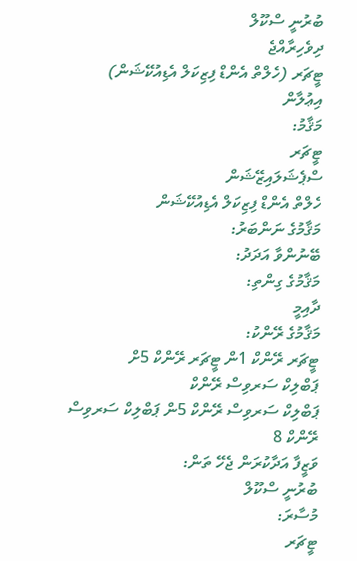ބުރުނީ ސްކޫލް
ދިވެހިރާއްޖެ
ޓީޗަރ (ހެލްތް އެންޑް ފިޒިކަލް އެޑިއުކޭޝަން)
އިޢުލާން
މަޤާމު:
ޓީޗަރ
ސްޕެޝަލައިޒޭޝަން
ހެލްތް އެންޑް ފިޒިކަލް އެޑިއުކޭޝަން
މަޤާމުގެ ނަންބަރު:
ބޭނުންވާ އަދަދު:
މަޤާމުގެ ގިންތި:
ދާއިމީ
މަޤާމުގެ ރޭންކު:
ޓީޗަރ ރޭންކް 1ން ޓީޗަރ ރޭންކް 5ށް
ޕަބްލިކް ސަރވިސް ރޭންކް
ޕަބްލިކް ސަރވިސް ރޭންކް 5ން ޕަބްލިކް ސަރވިސް ރޭންކް 8
ވަޒީފާ އަދާކުރަން ޖެހޭ ތަން:
ބުރުނީ ސްކޫލް
މުސާރަ:
ޓީޗަރ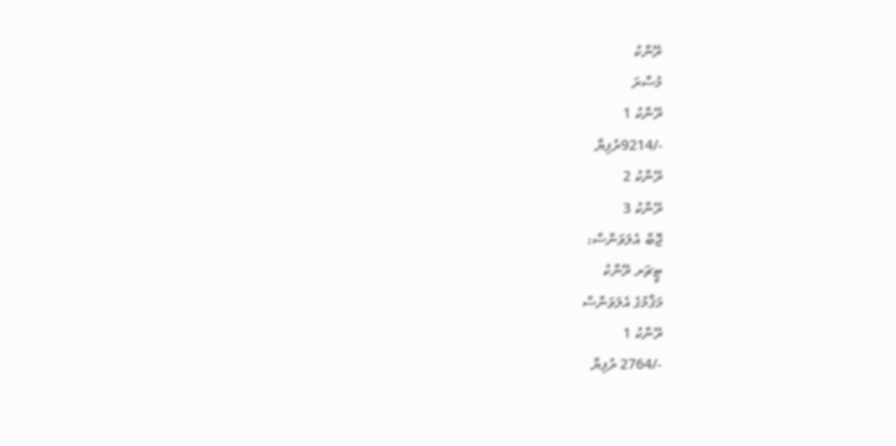ރޭންކު
މުސާރަ
ރޭންކު 1
-/9214ރުފިޔާ
ރޭންކު 2
ރޭންކު 3
ޖޮބް އެލަވަންސް:
ޓީޗަރ ރޭންކު
މަޤާމުގެ އެލަވަންސް
ރޭންކު 1
-/2764 ރުފިޔާ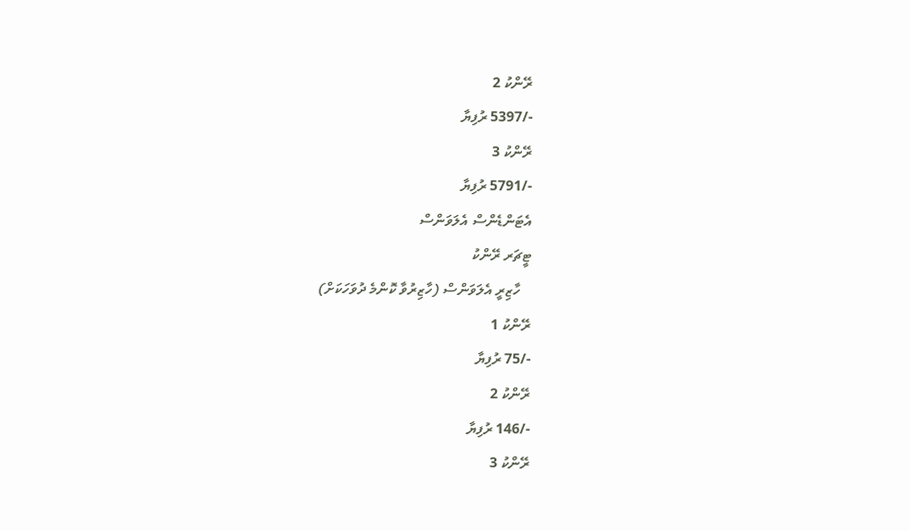ރޭންކު 2
-/5397 ރުފިޔާ
ރޭންކު 3
-/5791 ރުފިޔާ
އެޓަންޑެންސް އެލަވަންސް
ޓީޗަރ ރޭންކު
   ހާޒިރީ އެލަވަންސް (ހާޒިރުވާ ކޮންމެ ދުވަހަކަށް)
ރޭންކު 1
-/75 ރުފިޔާ
ރޭންކު 2
-/146 ރުފިޔާ
ރޭންކު 3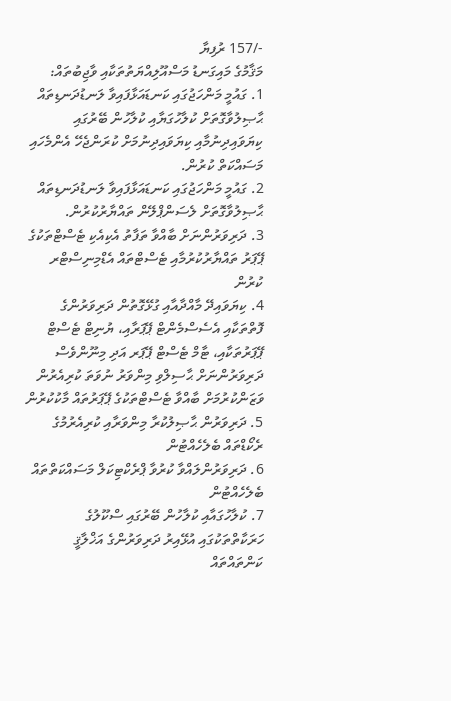-/157 ރުފިޔާ
މަޤާމުގެ މައިގަނޑު މަސްއޫލިއްޔަތުތަކާއި ވާޖިބުތައް:
1. ގައުމީ މަންހަޖުގައި ކަނޑައަޅާފައިވާ ލަނޑުދަނޑިތައް ޙާޞިލުވާގޮތަށް ކުލާހުގަޔާއި ކުލާހުން ބޭރުގައި ކިޔަވައިދިނުމާއި ކިޔަވައިދިނުމަށް ކުރަންޖެހޭ އެންމެހައި މަސައްކަތް ކުރުން.
2. ގައުމީ މަންހަޖުގައި ކަނޑައަޅާފައިވާ ލަނޑުދަނޑިތައް ޙާޞިލުވާގޮތަށް ލެސަންޕްލޭން ތައްޔާރުކުރުން.
3. ދަރިވަރުންނަށް ބާއްވާ ތަފާތު އެކިއެކި ޓެސްޓްތަކުގެ ޕޭޕަރު ތައްޔާރުކުރުމާއި ޓެސްޓްތައް އެޑްމިނިސްޓްރ ކުރުން
4. ކިޔަވައިދޭ މާއްދާއާއި ގުޅޭގޮތުން ދަރިވަރުންގެ ފޮތްތަކާއި އެސެސްމެންޓް ޕޭޕަރާއި، ޔުނިޓް ޓެސްޓް ޕޭޕަރުތަކާއި، ޓާމް ޓެސްޓް ޕޭޕަރ އަދި މިނޫންވެސް ދަރިވަރުންނަށް ޙާސިލްވި މިންވަރު ނުވަތަ ކުރިއެރުން ވަޒަންކުރުމަށް ބާއްވާ ޓެސްޓްތަކުގެ ޕޭޕަރުތައް މާކުކުރުން
5. ދަރިވަރުން ޙާޞިލުކުރާ މިންވަރާއި ކުރިއެރުމުގެ ރެކޯޑްތައް ބެލެހެއްޓުން
6. ދަރިވަރުންލައްވާ ކުރުވާ ޕްރެކްޓިކަލް މަސައްކަތްތައް ބެލެހެއްޓުން
7. ކުލާހުގައާއި ކުލާހުން ބޭރުގައި ސްކޫލުގެ ހަރަކާތްތަކުގައި އުޅޭއިރު ދަރިވަރުންގެ އަޚްލާޤީ ކަންތައްތައް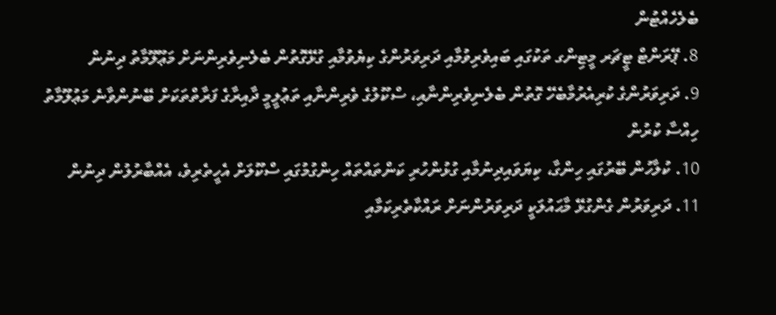ބެލެހެއްޓުން
8. ޕޭރަންޓް ޓީޗަރ މީޓިންގ ތަކުގައި ބައިވެރިވުމާއި ދަރިވަރުންގެ ކިޔެވުމާއި ގުޅޭގޮތުން ބެލެނިވެރިންނަށް މަޢޫލޫމާތު ދިނުން
9. ދަރިވަރުންގެ ކުރިއެރުމާބެހޭ ގޮތުން ބެލެނިވެރިންނާއި، ސްކޫލުގެ ވެރިންނާއި ތަޢުލީމީ ދާއިރާގެ ފަރާތްތަކަށް ބޭނުންވާނެ މަޢުލޫމާތު ހިއްސާ ކުރުން
10. ކުލާހުން ބޭރުގައި ހިންގާ، ކިޔަވައިދިނުމާއި ގުޅުންހުރި ކަންތައްތައް ހިންގުމުގައި ސްކޫލަށް އެހީތެރިވެ، އެއްބާރުލުން ދިނުން
11. ދަރިވަރުން ގެންގުޅޭ މާޙައުލަކީ ދަރިވަރުންނަށް ރައްކާތެރިކަމާއި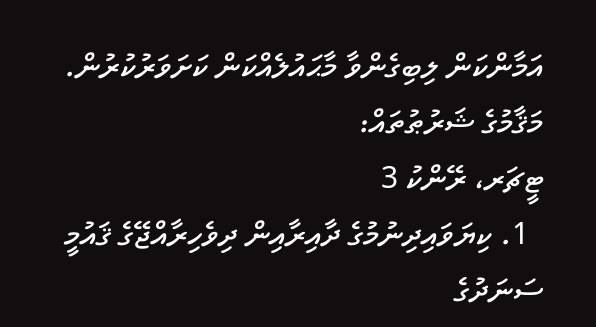އަމާންކަން ލިބިގެންވާ މާޙައުލެއްކަން ކަށަވަރުކުރުން.
މަޤާމުގެ ޝަރުޠުތައް:
ޓީޗަރ، ރޭންކު 3
  1. ކިޔަވައިދިނުމުގެ ދާއިރާއިން ދިވެހިރާއްޖޭގެ ޤައުމީ ސަނަދުގެ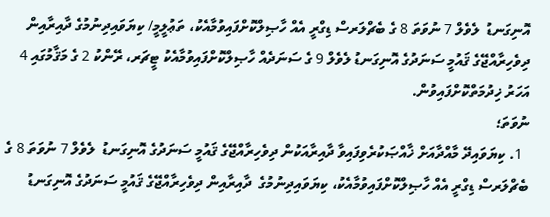އޮނިގަނޑު  ލެވެލް 7 ނުވަތަ 8 ގެ ބެޗްލަރސް ޑިގްރީ އެއް ހާޞިލްކޮށްފައިވުމާއެކު، ތަޢުލީމީ/ ކިޔަވައިދިނުމުގެ ދާއިރާއިން ދިވެހިރާއްޖޭގެ ޤައުމީ ސަނަދުގެ އޮނިގަނޑު ލެވެލް 9 ގެ ސަނަދެއް ހާޞިލްކޮށްފައިވުމާއެކު ޓީޗަރ، ރޭންކު 2 ގެ މަޤާމުގައި 4 އަހަރު ޚިދުމަތްކޮށްފައިވުން.
ނުވަތަ؛
  1. ކިޔަވައިދޭ މާއްދާއަށް ޚާއްޞަކުރެވިފައިވާ ދާއިރާއަކުން ދިވެހިރާއްޖޭގެ ޤައުމީ ސަނަދުގެ އޮނިގަނޑު  ލެވެލް 7 ނުވަތަ 8 ގެ ބެޗްލަރސް ޑިގްރީ އެއް ހާޞިލްކޮށްފައިވުމާއެކު، ކިޔަވައިދިނުމުގެ  ދާއިރާއިން ދިވެހިރާއްޖޭގެ ޤައުމީ ސަނަދުގެ އޮނިގަނޑު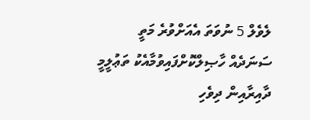ލެވެލް 5 ނުވަތަ އެއަށްވުރެ މަތީ ސަނަދެއް ހާޞިލްކޮށްފައިވުމާއެކު ތަޢުލީމީ ދާއިރާއިން ދިވެހި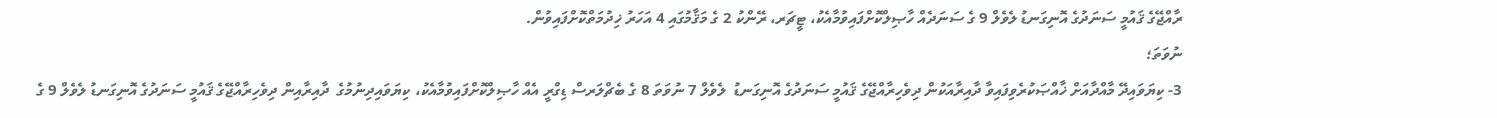ރާއްޖޭގެ ޤައުމީ ސަނަދުގެ އޮނިގަނޑު ލެވެލް 9 ގެ ސަނަދެއް ހާޞިލްކޮށްފައިވުމާއެކު، ޓީޗަރ، ރޭންކު 2 ގެ މަޤާމުގައި 4 އަހަރު ޚިދުމަތްކޮށްފައިވުން.
ނުވަތަ؛
3- ކިޔަވައިދޭ މާއްދާއަށް ޚާއްޞަކުރެވިފައިވާ ދާއިރާއަކުން ދިވެހިރާއްޖޭގެ ޤައުމީ ސަނަދުގެ އޮނިގަނޑު  ލެވެލް 7 ނުވަތަ 8 ގެ ބެޗްލަރސް ޑިގްރީ އެއް ހާޞިލްކޮށްފައިވުމާއެކު، ކިޔަވައިދިނުމުގެ  ދާއިރާއިން ދިވެހިރާއްޖޭގެ ޤައުމީ ސަނަދުގެ އޮނިގަނޑު ލެވެލް 9 ގެ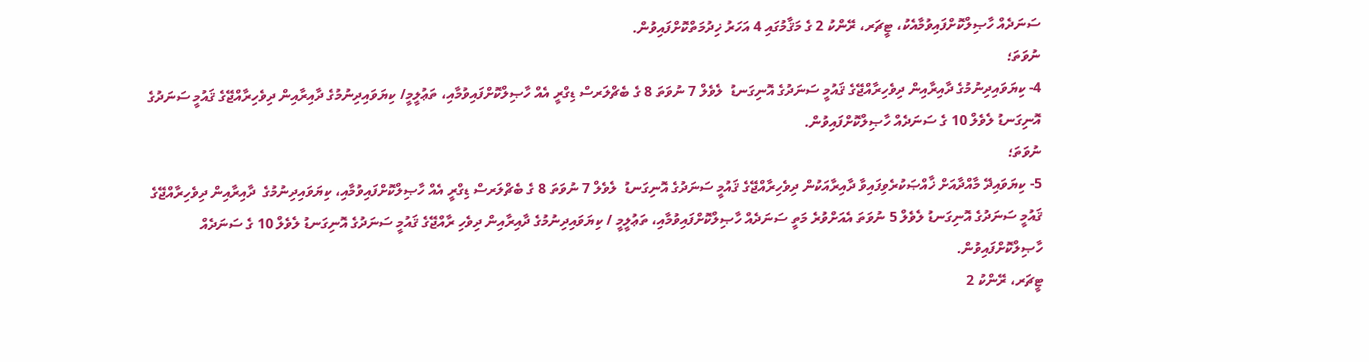ސަނަދެއް ހާޞިލްކޮށްފައިވުމާއެކު، ޓީޗަރ، ރޭންކު 2 ގެ މަޤާމުގައި 4 އަހަރު ޚިދުމަތްކޮށްފައިވުން.
ނުވަތަ؛
4- ކިޔަވައިދިނުމުގެ ދާއިރާއިން ދިވެހިރާއްޖޭގެ ޤައުމީ ސަނަދުގެ އޮނިގަނޑު  ލެވެލް 7 ނުވަތަ 8 ގެ ބެޗްލަރސް ޑިގްރީ އެއް ހާޞިލްކޮށްފައިވުމާއި، ތަޢުލީމީ/ ކިޔަވައިދިނުމުގެ ދާއިރާއިން ދިވެހިރާއްޖޭގެ ޤައުމީ ސަނަދުގެ އޮނިގަނޑު ލެވެލް 10 ގެ ސަނަދެއް ހާޞިލްކޮށްފައިވުން.
ނުވަތަ؛
5- ކިޔަވައިދޭ މާއްދާއަށް ޚާއްޞަކުރެވިފައިވާ ދާއިރާއަކުން ދިވެހިރާއްޖޭގެ ޤައުމީ ސަނަދުގެ އޮނިގަނޑު  ލެވެލް 7 ނުވަތަ 8 ގެ ބެޗްލަރސް ޑިގްރީ އެއް ހާޞިލްކޮށްފައިވުމާއި، ކިޔަވައިދިނުމުގެ  ދާއިރާއިން ދިވެހިރާއްޖޭގެ ޤައުމީ ސަނަދުގެ އޮނިގަނޑު ލެވެލް 5 ނުވަތަ އެއަށްވުރެ މަތީ ސަނަދެއް ހާޞިލްކޮށްފައިވުމާއި، ތަޢުލީމީ / ކިޔަވައިދިނުމުގެ ދާއިރާއިން ދިވެހި ރާއްޖޭގެ ޤައުމީ ސަނަދުގެ އޮނިގަނޑު ލެވެލް 10 ގެ ސަނަދެއް ހާޞިލްކޮށްފައިވުން.
ޓީޗަރ، ރޭންކު 2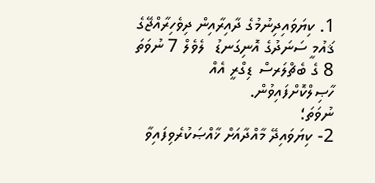1. ކިޔަވައިދިނުމުގެ ދާއިރާއިން ދިވެހިރާއްޖޭގެ ޤައުމީ ސަނަދުގެ އޮނިގަނޑު  ލެވެލް 7 ނުވަތަ 8 ގެ ބެޗްލަރސް ޑިގްރީ އެއް ހާޞިލްކޮށްފައިވުން.
ނުވަތަ؛
2- ކިޔަވައިދޭ މާއްދާއަށް ޚާއްޞަކުރެވިފައިވާ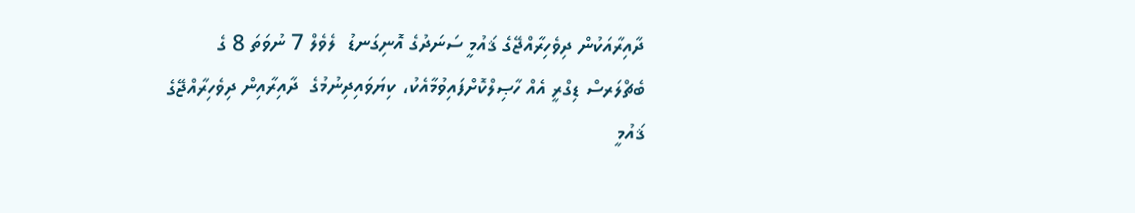ދާއިރާއަކުން ދިވެހިރާއްޖޭގެ ޤައުމީ ސަނަދުގެ އޮނިގަނޑު  ލެވެލް 7 ނުވަތަ 8 ގެ ބެޗްލަރސް ޑިގްރީ އެއް ހާޞިލްކޮށްފައިވުމާއެކު، ކިޔަވައިދިނުމުގެ  ދާއިރާއިން ދިވެހިރާއްޖޭގެ ޤައުމީ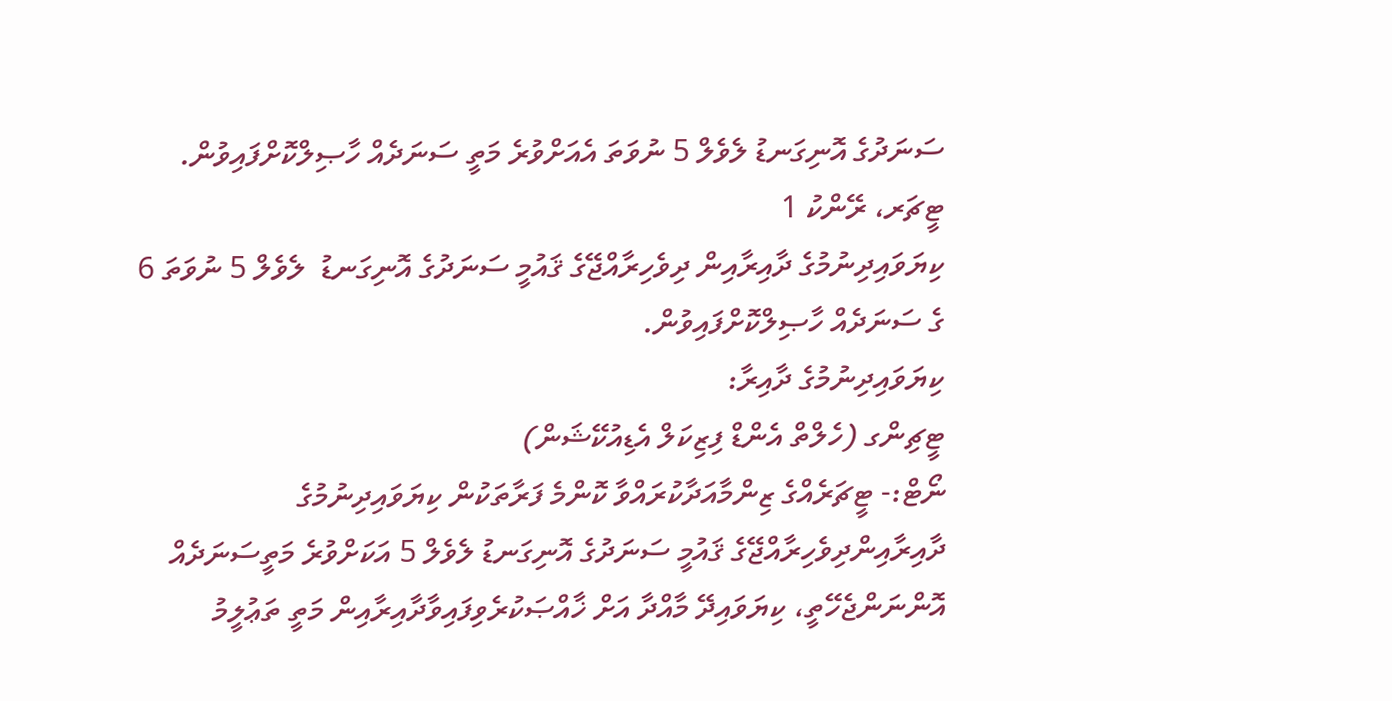ސަނަދުގެ އޮނިގަނޑު ލެވެލް 5 ނުވަތަ އެއަށްވުރެ މަތީ ސަނަދެއް ހާޞިލްކޮށްފައިވުން.
ޓީޗަރ، ރޭންކު 1
ކިޔަވައިދިނުމުގެ ދާއިރާއިން ދިވެހިރާއްޖޭގެ ޤައުމީ ސަނަދުގެ އޮނިގަނޑު  ލެވެލް 5 ނުވަތަ 6 ގެ ސަނަދެއް ހާޞިލްކޮށްފައިވުން.
ކިޔަވައިދިނުމުގެ ދާއިރާ:
ޓީޗިންގ (ހެލްތް އެންޑް ފިޒިކަލް އެޑިއުކޭޝަން)
ނޯޓް:- ޓީޗަރެއްގެ ޒިންމާއަދާކުރައްވާ ކޮންމެ ފަރާތަކުން ކިޔަވައިދިނުމުގެ ދާއިރާއިންދިވެހިރާއްޖޭގެ ޤައުމީ ސަނަދުގެ އޮނިގަނޑު ލެވެލް 5 އަކަށްވުރެ މަތީސަނަދެއް އޮންނަންޖެހޭތީ، ކިޔަވައިދޭ މާއްދާ އަށް ޚާއްޞަކުރެވިފައިވާދާއިރާއިން މަތީ ތަޢުލީމު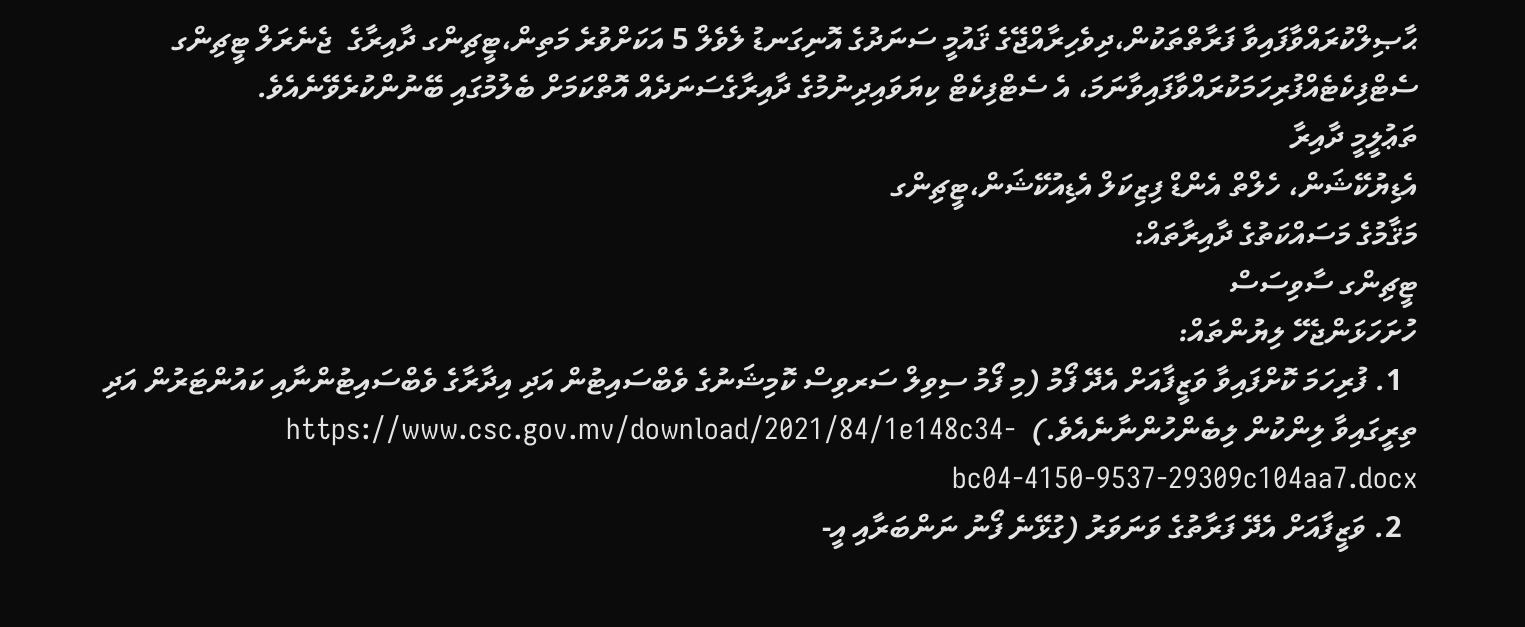ޙާޞިލްކުރައްވާފައިވާ ފަރާތްތަކުން،ދިވެހިރާއްޖޭގެ ޤައުމީ ސަނަދުގެ އޮނިގަނޑު ލެވެލް 5 އަކަށްވުރެ މަތިން،ޓީޗިންގ ދާއިރާގެ  ޖެނެރަލް ޓީޗިންގ ސެޓްފިކެޓެއްފުރިހަމަކުރައްވާފައިވާނަމަ، އެ ސެޓްފިކެޓް ކިޔަވައިދިނުމުގެ ދާއިރާގެސަނަދެއް އޮތްކަމަށް ބެލުމުގައި ބޭނުންކުރެވޭނެއެވެ.
ތަޢުލީމީ ދާއިރާ
އެޑިޔުކޭޝަން، ހެލްތް އެންޑް ފިޒިކަލް އެޑިއުކޭޝަން،ޓީޗިންގ
މަޤާމުގެ މަސައްކަތުގެ ދާއިރާތައް:
ޓީޗިންގ ސާވިސަސް
ހުށަހަޅަންޖެހޭ ލިޔުންތައް:
  1. ފުރިހަމަ ކޮށްފައިވާ ވަޒީފާއަށް އެދޭ ފޯމު (މި ފޯމު ސިވިލް ސަރވިސް ކޮމިޝަނުގެ ވެބްސައިޓުން އަދި އިދާރާގެ ވެބްސައިޓުންނާއި ކައުންޓަރުން އަދި ތިރީގައިވާ ލިންކުން ލިބެންހުންނާނެއެވެ.)  https://www.csc.gov.mv/download/2021/84/1e148c34-bc04-4150-9537-29309c104aa7.docx
  2. ވަޒީފާއަށް އެދޭ ފަރާތުގެ ވަނަވަރު (ގުޅޭނެ ފޯނު ނަންބަރާއި އީ-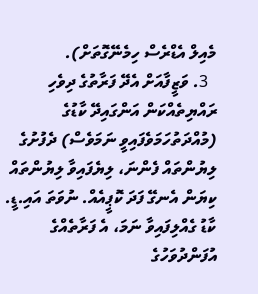މެއިލް އެޑްރެސް ހިމެނޭގޮތަށް).
  3. ވަޒީފާއަށް އެދޭ ފަރާތުގެ ދިވެހި ރައްޔިތެއްކަން އަންގައިދޭ ކާޑުގެ (މުއްދަތުހަމަވެފައިވީ ނަމަވެސް) ދެފުށުގެ ލިޔުންތައް ފެންނަ، ލިޔެފައިވާ ލިޔުންތައް ކިޔަން އެނގޭ ފަދަ ކޮޕީއެއް. ނުވަތަ އައި.ޑީ. ކާޑު ގެއްލިފައިވާ ނަމަ، އެ ފަރާތެއްގެ އުފަންދުވަހުގެ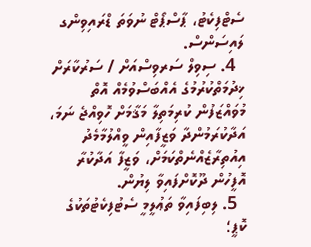ސެޓްފިކެޓު، ޕާސްޕޯޓް ނުވަތަ ޑްރައިވިންގ ލައިސަންސް.
  4. ސިވިލް ސަރވިސްއަށް / ސަރުކާރަށް ޚިދުމަތްކުރުމުގެ އެއްބަސްވުމެއް އޮތް މުވައްޒަފުން ކުރިމަތިލާ މަޤާމަށް ހޮވިއްޖެ ނަމަ، އަދާކުރަމުންދާ ވަޒީފާއިން ވީއްލުމާމެދު އިއުތިރާޒެއްނެތްކަމަށް، ވަޒީފާ އަދާކުރާ އޮފީހުން ދޫކޮށްފައިވާ ލިޔުން.
  5. ލިބިފައިވާ ތަޢުލީމީ ސެޓުފިކެޓުތަކުގެ ކޮޕީ؛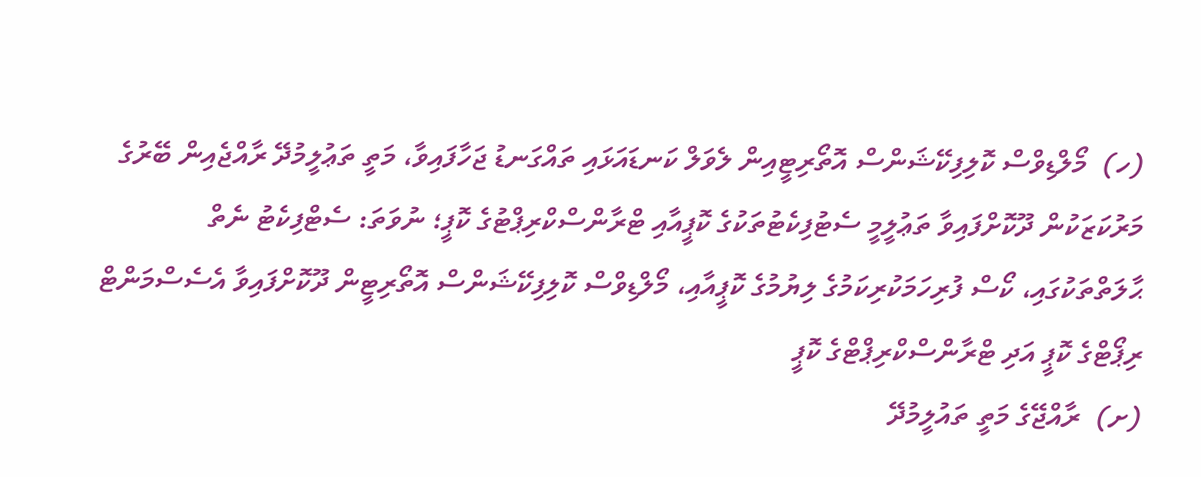(ހ)  މޯލްޑިވްސް ކޮލިފިކޭޝަންސް އޮތޯރިޓީއިން ލެވަލް ކަނޑައަޅައި ތައްގަނޑު ޖަހާފައިވާ، މަތީ ތަޢުލީމުދޭ ރާއްޖެއިން ބޭރުގެ މަރުކަޒަކުން ދޫކޮށްފައިވާ ތަޢުލީމީ ސެޓުފިކެޓުތަކުގެ ކޮޕީއާއި ޓްރާންސްކްރިޕްޓުގެ ކޮޕީ؛ ނުވަތަ: ސެޓްފިކެޓު ނެތް ޙާލަތްތަކުގައި، ކޯސް ފުރިހަމަކުރިކަމުގެ ލިޔުމުގެ ކޮޕީއާއި، މޯލްޑިވްސް ކޮލިފިކޭޝަންސް އޮތޯރިޓީން ދޫކޮށްފައިވާ އެސެސްމަންޓް ރިޕޯޓްގެ ކޮޕީ އަދި ޓްރާންސްކްރިޕްޓްގެ ކޮޕީ
(ށ)  ރާއްޖޭގެ މަތީ ތައުލީމުދޭ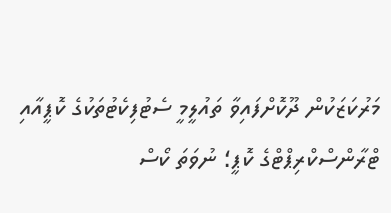މަރުކަޒަކުން ދޫކޮށްފައިވާ ތައުލީމީ ސެޓުފިކެޓުތަކުގެ ކޮޕީއާއި ޓްރާންސްކްރިޕްޓްގެ ކޮޕީ؛ ނުވަތަ ކޯސް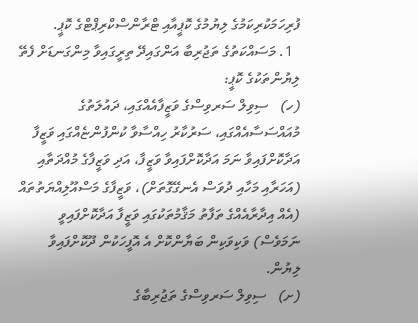ފުރިހަމަކުރިކަމުގެ ލިޔުމުގެ ކޮޕީއާއި ޓްރާންސްކްރިޕްޓްގެ ކޮޕީ.
  1. މަސައްކަތުގެ ތަޖުރިބާ އަންގައިދޭ ތިރީގައިވާ މިންގަނޑަށް ފެތޭ ލިޔުންތަކުގެ ކޮޕީ:
(ހ)   ސިވިލް ސަރވިސްގެ ވަޒީފާއެއްގައި، ދައުލަތުގެ މުއައްސަސާއެއްގައި، ސަރުކާރު ހިއްސާވާ ކުންފުންޏެއްގައި ވަޒީފާ އަދާކޮށްފައިވާ ނަމަ އަދާކޮށްފައިވާ ވަޒީފާ، އަދި ވަޒީފާގެ މުއްދަތާއި (އަހަރާއި މަހާއި ދުވަސް އެނގޭގޮތަށް)، ވަޒީފާގެ މަސްއޫލިއްޔަތުތައް (އެއް އިދާރާއެއްގެ ތަފާތު މަޤާމުތަކުގައި ވަޒީފާ އަދާކޮށްފައިވީ ނަމަވެސް) ވަކިވަކިން ބަޔާންކޮށް އެ އޮފީހަކުން ދޫކޮށްފައިވާ ލިޔުން.
(ށ)   ސިވިލް ސަރވިސްގެ ތަޖުރިބާގެ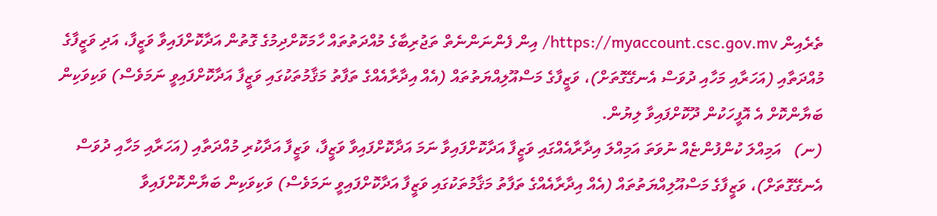ތެރެއިން https://myaccount.csc.gov.mv/ އިން ފެންނަންނެތް ތަޖުރިބާގެ މުއްދަތުތައް ހާމަކޮށްދިމުގެ ގޮތުން އަދާކޮށްފައިވާ ވަޒީފާ، އަދި ވަޒީފާގެ މުއްދަތާއި (އަހަރާއި މަހާއި ދުވަސް އެނގޭގޮތަށް)، ވަޒީފާގެ މަސްއޫލިއްޔަތުތައް (އެއް އިދާރާއެއްގެ ތަފާތު މަޤާމުތަކުގައި ވަޒީފާ އަދާކޮށްފައިވީ ނަމަވެސް) ވަކިވަކިން ބަޔާންކޮށް އެ އޮފީހަކުން ދޫކޮށްފައިވާ ލިޔުން.
(ނ)   އަމިއްލަ ކުންފުންޏެއް ނުވަތަ އަމިއްލަ އިދާރާއެއްގައި ވަޒީފާ އަދާކޮށްފައިވާ ނަމަ އަދާކޮށްފައިވާ ވަޒީފާ، ވަޒީފާ އަދާކުރި މުއްދަތާއި (އަހަރާއި މަހާއި ދުވަސް އެނގޭގޮތަށް)، ވަޒީފާގެ މަސްއޫލިއްޔަތުތައް (އެއް އިދާރާއެއްގެ ތަފާތު މަޤާމުތަކުގައި ވަޒީފާ އަދާކޮށްފައިވީ ނަމަވެސް) ވަކިވަކިން ބަޔާންކޮށްފައިވާ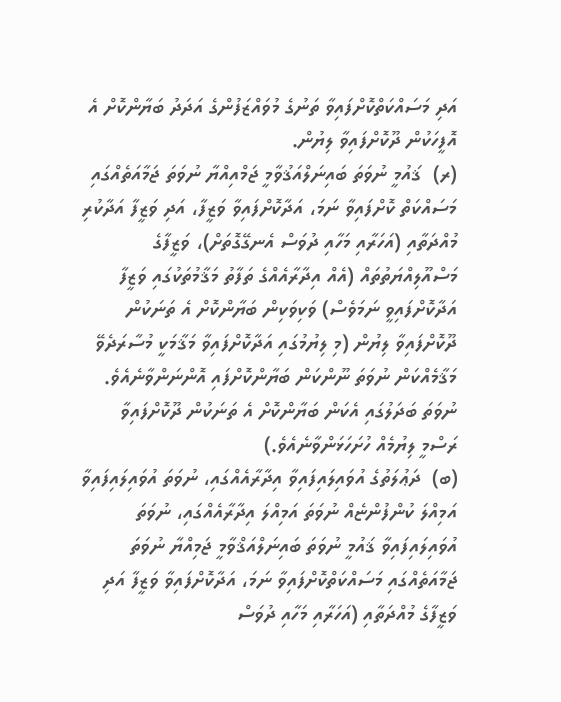އަދި މަސައްކަތްކޮށްފައިވާ ތަނުގެ މުވައްޒަފުންގެ އަދަދު ބަޔާންކޮށް އެ އޮފީހަކުން ދޫކޮށްފައިވާ ލިޔުން.
(ރ)  ޤައުމީ ނުވަތަ ބައިނަލްއަޤުވާމީ ޖަމްއިއްޔާ ނުވަތަ ޖަމާއަތެއްގައި މަސައްކަތް ކޮށްފައިވާ ނަމަ، އަދާކޮށްފައިވާ ވަޒީފާ، އަދި ވަޒީފާ އަދާކުރި މުއްދަތާއި (އަހަރާއި މަހާއި ދުވަސް އެނގޭގޮތަށް)، ވަޒީފާގެ މަސްއޫލިއްޔަތުތައް (އެއް އިދާރާއެއްގެ ތަފާތު މަޤާމުތަކުގައި ވަޒީފާ އަދާކޮށްފައިވީ ނަމަވެސް) ވަކިވަކިން ބަޔާންކޮށް އެ ތަނަކުން ދޫކޮށްފައިވާ ލިޔުން (މި ލިޔުމުގައި އަދާކޮށްފައިވާ މަޤާމަކީ މުސާރަދެވޭ މަޤާމެއްކަން ނުވަތަ ނޫންކަން ބަޔާންކޮށްފައި އޮންނަންވާނެއެވެ. ނުވަތަ ބަދަލުގައި އެކަން ބަޔާންކޮށް އެ ތަނަކުން ދޫކޮށްފައިވާ ރަސްމީ ލިޔުމެއް ހުށަހަޅަންވާނެއެވެ.)
(ބ)  ދަޢުލަތުގެ އުވައިލައިފައިވާ އިދާރާއެއްގައި، ނުވަތަ އުވައިލައިފައިވާ އަމިއްލަ ކުންފުންޏެއް ނުވަތަ އަމިއްލަ އިދާރާއެއްގައި، ނުވަތަ އުވައިލައިފައިވާ ޤައުމީ ނުވަތަ ބައިނަލްއަޤްވާމީ ޖަމިއްޔާ ނުވަތަ ޖަމާއަތެއްގައި މަސައްކަތްކޮށްފައިވާ ނަމަ، އަދާކޮށްފައިވާ ވަޒީފާ އަދި ވަޒީފާގެ މުއްދަތާއި (އަހަރާއި މަހާއި ދުވަސް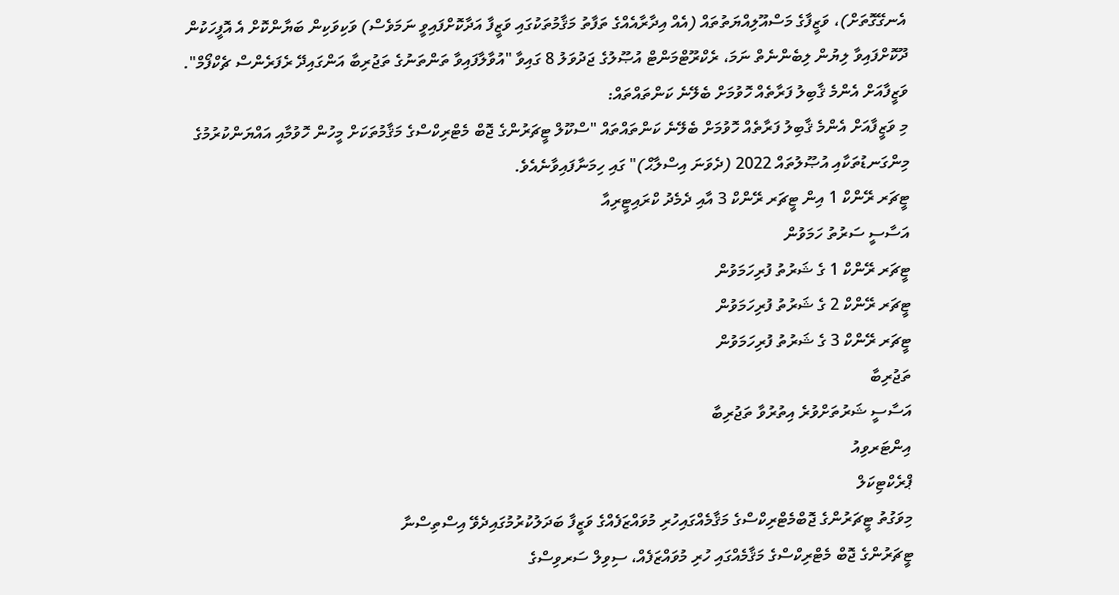އެނގޭގޮތަށް)، ވަޒީފާގެ މަސްއޫލިއްޔަތުތައް (އެއް އިދާރާއެއްގެ ތަފާތު މަޤާމުތަކުގައި ވަޒީފާ އަދާކޮށްފައިވީ ނަމަވެސް) ވަކިވަކިން ބަޔާންކޮށް އެ އޮފީހަކުން ދޫކޮށްފައިވާ ލިޔުން ލިބެންނެތް ނަމަ، ރެކްރޫޓްމަންޓް އުޞޫލުގެ ޖަދުވަލު 8 ގައިވާ "އުވާލާފައިވާ ތަންތަނުގެ ތަޖުރިބާ އަންގައިދޭ ރެފަރެންސް ޗެކްފޯމް".
ވަޒީފާއަށް އެންމެ ޤާބިލު ފަރާތެއް ހޮވުމަށް ބެލޭނެ ކަންތައްތައް:
މި ވަޒީފާއަށް އެންމެ ޤާބިލު ފަރާތެއް ހޮވުމަށް ބެލޭނެ ކަންތައްތައް "ސްކޫލް ޓީޗަރުންގެ ޖޮބް މެޓްރިކްސްގެ މަޤާމުތަކަށް މީހުން ހޮވުމާއި އައްޔަންކުރުމުގެ މިންގަނޑުތަކާއި އުޞޫލުތައް 2022 (ދެވަނަ އިސްލާޙް)" ގައި ހިމަނާފައިވާނެއެވެ.
ޓީޗަރ ރޭންކް 1 އިން ޓީޗަރ ރޭންކް 3 އާއި ދެމެދު ކްރައިޓީރިއާ
އަސާސީ ސަރުތު ހަމަވުން
ޓީޗަރ ރޭންކް 1 ގެ ޝަރުތު ފުރިހަމަވުން
ޓީޗަރ ރޭންކް 2 ގެ ޝަރުތު ފުރިހަމަވުން
ޓީޗަރ ރޭންކް 3 ގެ ޝަރުތު ފުރިހަމަވުން
ތަޖުރިބާ
އަސާސީ ޝަރުތަށްވުރެ އިތުރުވާ ތަޖުރިބާ
އިންޓަރވިއު
ޕްރެކްޓިކަލް
މިވަގުތު ޓީޗަރުންގެ ޖޮބްމެޓްރިކްސްގެ މަޤާމެއްގައިހުރި މުވައްޒަފެއްގެ ވަޒީފާ ބަދަލުކުރުމުގައިދެވޭ އިސްތިސްނާ
ޓީޗަރުންގެ ޖޮބް މެޓްރިކްސްގެ މަޤާމެއްގައި ހުރި މުވައްޒަފެއް، ސިވިލް ސަރވިސްގެ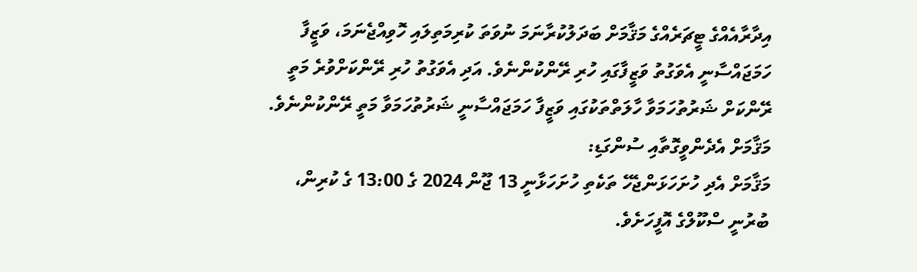އިދާރާއެއްގެ ޓީޗަރެއްގެ މަޤާމަށް ބަދަލުކުރާނަމަ ނުވަތަ ކުރިމަތިލައި ހޮވިއްޖެނަމަ، ވަޒީފާ ހަމަޖައްސާނީ އެވަގުތު ވަޒީފާގައި ހުރި ރޭންކުންނެވެ. އަދި އެވަގުތު ހުރި ރޭންކަށްވުރެ މަތީ ރޭންކަށް ޝަރުތުހަމަވާ ހާލަތްތަކުގައި ވަޒީފާ ހަމަޖައްސާނީ ޝަރުތުހަމަވާ މަތީ ރޭންކުންނެވެ.
މަޤާމަށް އެދެންވީގޮތާއި ސުންގަޑި:
މަޤާމަށް އެދި ހުށަހަޅަންޖެހޭ ތަކެތި ހުށަހަޅާނީ 13 ޖޫން 2024 ގެ 13:00 ގެ ކުރިން، ބުރުނީ ސްކޫލްގެ އޮފީހަށެވެ.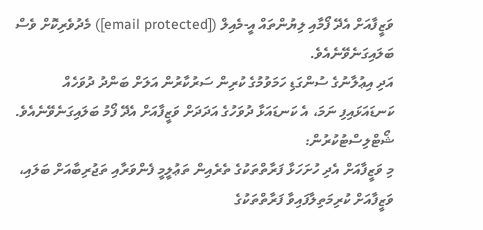ވަޒީފާއަށް އެދޭ ފޯމާއި ލިޔުންތައް އީ-މެއިލް ([email protected]) މެދުވެރިކޮށް ވެސް ބަލައިގަނެވޭނެއެވެ.
އަދި އިޢުލާނުގެ ސުންގަޑި ހަމަވުމުގެ ކުރިން ސަރުކާރުން އަލަށް ބަންދު ދުވަހެއް ކަނޑައަޅައިފި ނަމަ، އެ ކަނޑައަޅާ ދުވަހުގެ އަދަދަށް ވަޒީފާއަށް އެދޭ ފޯމު ބަލައިގަނެވޭނެއެވެ.
ޝޯޓްލިސްޓުކުރުން:
މި ވަޒީފާއަށް އެދި ހުށަހަޅާ ފަރާތްތަކުގެ ތެރެއިން ތަޢުލީމީ ފެންވަރާއި ތަޖުރިބާއަށް ބަލައި، ވަޒީފާއަށް ކުރިމަތިލާފައިވާ ފަރާތްތަކުގެ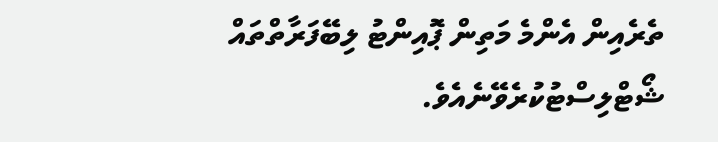ތެރެއިން އެންމެ މަތިން ޕޮއިންޓު ލިބޭފަރާތްތައް ޝޯޓްލިސްޓުކުރެވޭނެއެވެ.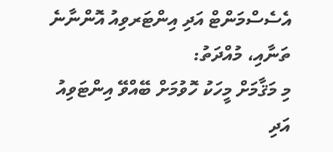އެސެސްމަންޓް އަދި އިންޓަރވިއު އޮންނާނެ ތަނާއި، މުއްދަތު:
މި މަޤާމަށް މީހަކު ހޮވުމަށް ބޭއްވޭ އިންޓަވިއު އަދި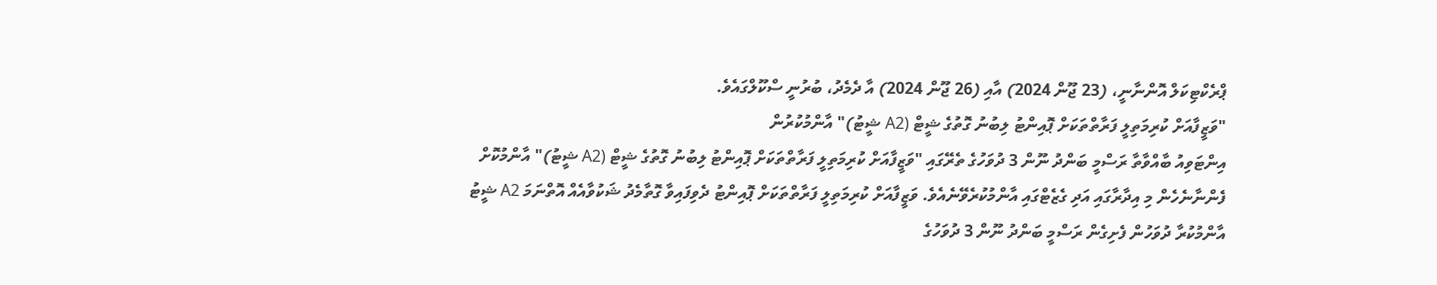ޕްރެކްޓިކަލް އޮންނާނީ، (23 ޖޫން 2024) އާއި (26 ޖޫން 2024) އާ ދެމެދު، ބުރުނީ ސްކޫލްގައެވެ.
"ވަޒީފާއަށް ކުރިމަތިލީ ފަރާތްތަކަށް ޕޮއިންޓު ލިބުނު ގޮތުގެ ޝީޓް (A2 ޝީޓު)" އާންމުކުރުން
އިންޓަވިއު ބާއްވާތާ ރަސްމީ ބަންދު ނޫން 3 ދުވަހުގެ ތެރޭގައި "ވަޒީފާއަށް ކުރިމަތިލީ ފަރާތްތަކަށް ޕޮއިންޓު ލިބުނު ގޮތުގެ ޝީޓް (A2 ޝީޓު)" އާންމުކޮށް ފެންނާނެހެން މި އިދާރާގައި އަދި ގެޒެޓްގައި އާންމުކުރެވޭނެއެވެ. ވަޒީފާއަށް ކުރިމަތިލީ ފަރާތްތަކަށް ޕޮއިންޓު ދެވިފައިވާ ގޮތާމެދު ޝަކުވާއެއް އޮތްނަމަ A2 ޝީޓު އާންމުކުރާ ދުވަހުން ފެށިގެން ރަސްމީ ބަންދު ނޫން 3 ދުވަހުގެ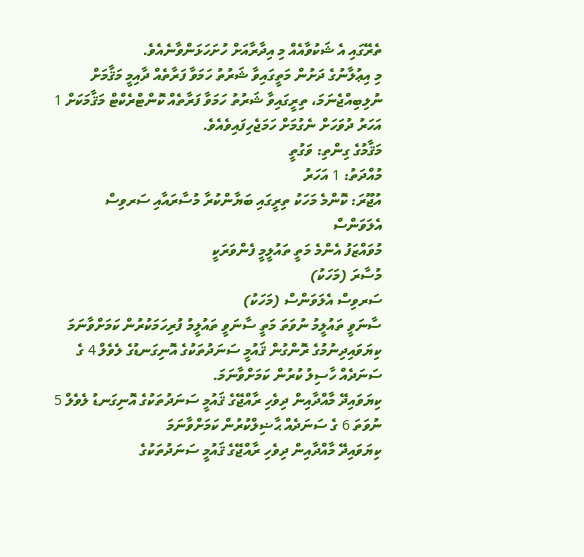ތެރޭގައި އެ ޝަކުވާއެއް މި އިދާރާއަށް ހުށަހަޅަންވާނެއެވެ.
މި އިޢުލާނުގެ ދަށުން މަތީގައިވާ ޝަރުތު ހަމަވާ ފަރާތެއް ދާއިމީ މަޤާމަށް ނުލިބިއްޖެނަމަ، ތިރީގައިވާ ޝަރުތު ހަމަވާ ފަރާތެއް ކޮންޓްރެކްޓް މަޤާމަކަށް 1 އަހަރު ދުވަހަށް ނެގުމަށް ހަމަޖެހިފައިވެއެވެ.
މަޤާމުގެ ގިންތި: ވަގުތީ
މުއްދަތު: 1 އަހަރު
އުޖޫރަ: ކޮންމެ މަހަކު ތިރީގައި ބަޔާންކުރާ މުސާރައާއި ސަރވިސް އެލަވަންސް
މުވައްޒަފު އެންމެ މަތީ ތައުލީމީ ފެންވަރަކީ
މުސާރަ (މަހަކު)
ސަރވިސް އެލަވަންސް (މަހަކު)
ސާނަވީ ތައުލީމު ނުވަތަ މަތީ ސާނަވީ ތައުލީމު ފުރިހަމަކުރުން ކަމަށްވާނަމަ
ކިޔަވައިދިނުމުގެ ރޮންގުން ޤައުމީ ސަނަދުތަކުގެ އޮނިގަނޑުގެ ލެވެލް 4 ގެ ސަނަދެއް ހާސިލު ކުރުން ކަމަށްވާނަމަ.
ކިޔަވައިދޭ މާއްދާއިން ދިވެހި ރާއްޖޭގެ ޤައުމީ ސަނަދުތަކުގެ އޮނިގަނޑު ލެވެލް 5 ނުވަތަ 6 ގެ ސަނަދެއް ޙާޟިލްކުރުން ކަމަށްވާނަމަ
ކިޔަވައިދޭ މާއްދާއިން ދިވެހި ރާއްޖޭގެ ޤައުމީ ސަނަދުތަކުގެ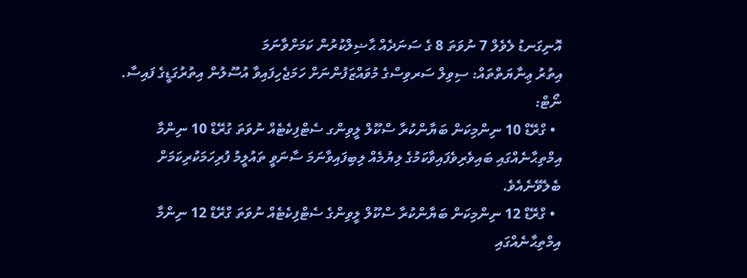އޮނިގަނޑު ލެވެލް 7 ނުވަތަ 8 ގެ ސަނަދެއް ޙާޟިލްކުރުން ކަމަށްވާނަމަ
އިތުރު ޢިނާޔަތްތައް: ސިވިލް ސަރވިސްގެ މުވައްޒަފުންނަށް ހަމަޖެހިފައިވާ އުސޫލުން އިތުރުގަޑީގެ ފައިސާ.
ނޯޓް:
  • ގްރޭޑް 10 ނިންމިކަން ބަޔާންކުރާ ސްކޫލް ލީވިންގ ސެޓްފިކެޓެއް ނުވަތަ ގުރޭޑް 10 ނިންމާ އިމްތިޙާނެއްގައި ބައިވެރިވެފައިވާކަމުގެ ލިޔުމެއް ލިބިފައިވާނަމަ ސާނަވީ ތައުލީމު ފުރިހަމަކުރިކަމަށް ބެލެވޭނެއެވެ.
  • ގްރޭޑް 12 ނިންމިކަން ބަޔާންކުރާ ސްކޫލް ލީވިންގެ ސެޓްފިކެޓެއް ނުވަތަ ގްރޭޑް 12 ނިންމާ އިމްތިޙާނެއްގައި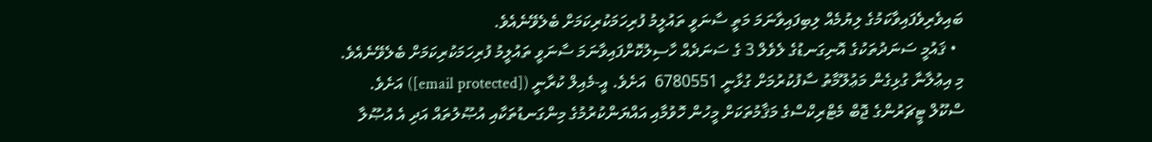ބައިވެރިވެފައިވާކަމުގެ ލިޔުމެއް ލިބިފައިވާނަމަ މަތީ ސާނަވީ ތައުލީމު ފުރިހަމަކުރިކަމަށް ބެލެވޭނެއެވެ.
  • ޤައުމީ ސަނަދުތަކުގެ އޮނިގަނޑުގެ ލެވެލް 3 ގެ ސަނަދެއް ހާސިލުކޮށްފައިވާނަމަ ސާނަވީ ތައުލީމު ފުރިހަމަކުރިކަމަށް ބެލެވޭނެއެވެ.
މި އިޢުލާނާ ގުޅިގެން މަޢުލޫމާތު ސާފުކުރުމަށް ގުޅާނީ 6780551  އަށެވެ. އީ-މެއިލް ކުރާނީ ([email protected]) އަށެވެ.
ސްކޫލް ޓީޗަރުންގެ ޖޮބް މެޓްރިކްސްގެ މަޤާމުތަކަށް މީހުން ހޮވުމާއި އައްޔަންކުރުމުގެ މިންގަނޑުތަކާއި އުޞޫލުތައް އަދި އެ އުޞޫލާ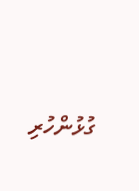ގުޅުންހުރި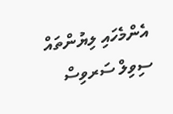އެންމެހައި ލިޔުންތައް ސިވިލް ސަރވިސް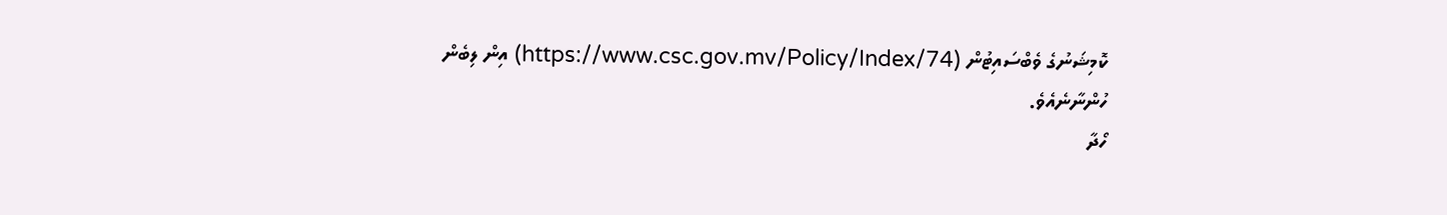ކޮމިޝަނުގެ ވެބްސައިޓުން (https://www.csc.gov.mv/Policy/Index/74) އިން ލިބެން ހުންނާނެއެވެ.
ހޯދާ